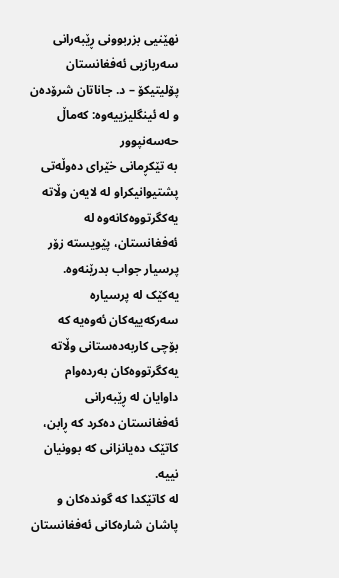نهێنیی بزربوونی ڕێبەرانی سەربازیی ئەفغانستان
پۆلیتیکۆ – د. جاناتان شرۆدەن
و لە ئینگلیزییەوە: کەماڵ حەسەنپوور
بە تێکڕمانی خێرای دەوڵەتی پشتیوانیکراو لە لایەن وڵاتە یەکگرتووەکانەوە لە ئەفغانستان، پێویستە زۆر پرسیار جواب بدرێنەوە. یەکێک لە پرسیارە سەرکەییەکان ئەوەیە کە بۆچی کاربەدەستانی وڵاتە یەکگرتووەکان بەردەوام داوایان لە ڕێبەرانی ئەفغانستان دەکرد کە ڕابن، کاتێک دەیانزانی کە بوونیان نییە.
لە کاتێکدا کە گوندەکان و پاشان شارەکانی ئەفغانستان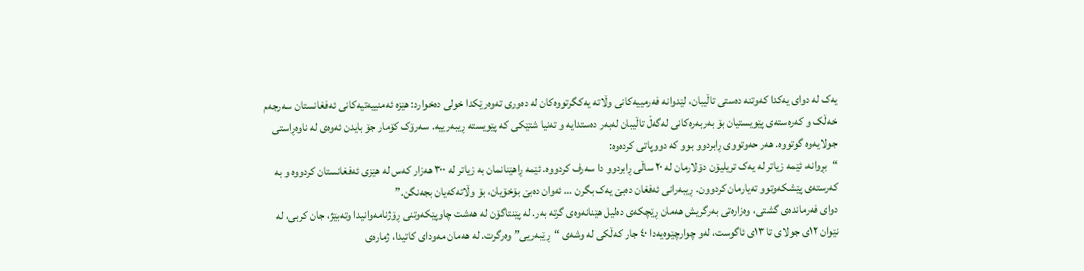یەک لە دوای یەکدا کەوتنە دەستی تاڵیبان، لێدوانە فەرمییەکانی وڵاتە یەکگرتووەکان لە دەوری تەوەرێکدا خولی دەخوارد: هێزە ئەمنییەتیەکانی ئەفغانستان سەرجەم خەڵک و کەرەستەی پێویستیان بۆ بەربەرەکانی لەگەڵ تاڵیبان لەبەر دەستدایە و تەنیا شتێکی کە پێویستە ڕیبەرییە. سەرۆک کۆمار جۆ بایدن ئەوەی لە ناوەڕاستی جولایەوە گوتووە. هەر حەوتووی ڕابردوو بوو کە دووپاتی کردەوە:
“بڕوانە، ئێمە زیاتر لە یەک تریلیۆن دۆلارمان لە ٢٠ ساڵی ڕابردوو دا سەرف کردووە. ئێمە ڕاهێنانمان بە زیاتر لە ٣٠٠ هەزار کەس لە هێزی ئەفغانستان کردووە و بە کەرستەی پێشکەوتوو تەیارمان کردوون. ڕیبەرانی ئەفغان دەبێ یەک بگرن … ئەوان دەبێ بۆخۆیان، بۆ وڵاتەکەیان بجەنگن.”
دوای فەرماندەی گشتی، وەزارەتی بەرگریش هەمان ڕێچکەی دەلیل هێنانەوەی گرتە بەر. لە پێنتاگۆن لە هەشت چاوپێکەوتنی ڕۆژنامەوانیدا وتەبێژ، جان کربی، لە نێوان ١٢ی جولای تا ١٣ی ئاگوست، لەو چوارچێوەیەدا ٤٠ جار کەڵکی لە وشەی “ڕێبەریی” وەرگرت. لە هەمان مەودای کاتیدا، ژمارەی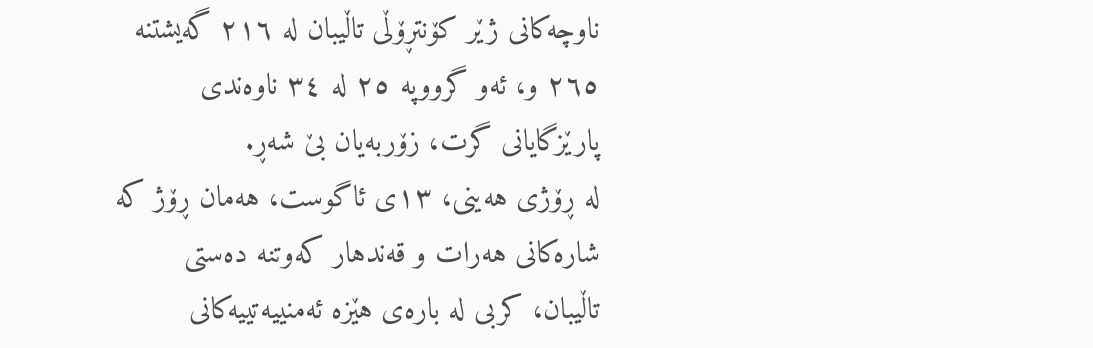ناوچەکانی ژێر کۆنتڕۆڵی تاڵیبان لە ٢١٦ گەیشتنە ٢٦٥ و، ئەو گرووپە ٢٥ لە ٣٤ ناوەندی پارێزگایانی گرت، زۆربەیان بێ شەڕ.
لە ڕۆژی هەینی، ١٣ی ئاگوست، هەمان ڕۆژ کە شارەکانی هەرات و قەندهار کەوتنە دەستی تاڵیبان، کربی لە بارەی هێزە ئەمنییەتییەکانی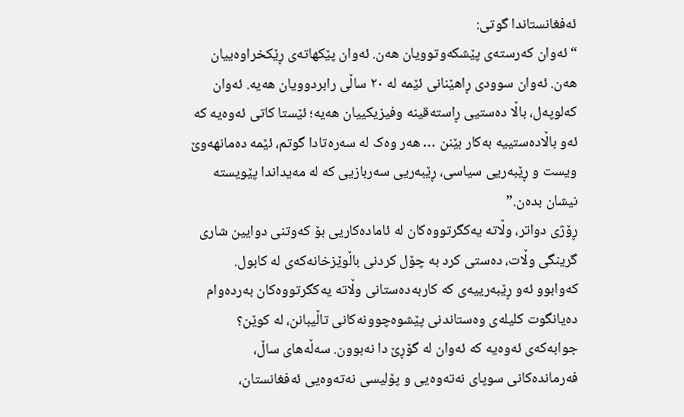ئەفغانستاندا گوتی:
“ئەوان کەرستەی پێشکەوتوویان هەن. ئەوان پێکهاتەی ڕێکخراوەییان هەن. ئەوان سوودی ڕاهێنانی ئێمە لە ٢٠ ساڵی رابردوویان هەیە. ئەوان کەلوپەل، باڵا دەستیی ڕاستەقینە وفیزیکییان هەیە؛ ئێستا کاتی ئەوەیە کە ئەو باڵادەستییە بەکار بێنن … هەر وەک لە سەرەتادا گوتم، ئێمە دەمانهەوێ ویست و ڕێبەریی سیاسی، ڕێبەریی سەربازیی کە لە مەیداندا پێویستە نیشان بدەن.”
ڕۆژی دواتر، وڵاتە یەکگرتووەکان لە ئامادەکاریی بۆ کەوتنی دوایین شاری گرینگی وڵات، دەستی کرد بە چۆل کردنی باڵوێزخانەکەی لە کابول.
کەوابوو ئەو ڕێبەرییەی کە کاربەدەستانی وڵاتە یەکگرتووەکان بەردەوام دەیانگوت کلیلەی وەستاندنی پێشوەچوونەکانی تاڵیبانن، لە کوێن؟ جوابەکەی ئەوەیە کە ئەوان لە گۆڕێ دا نەبوون. سەڵەهای ساڵ، فەرماندەکانی سوپای نەتەوەیی و پۆلیسی نەتەوەیی ئەفغانستان،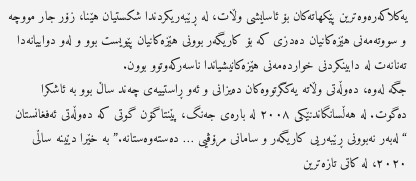یەکلاکەرەوەترین پێکهاتەکان بۆ ئاسایشی وڵات، لە ڕێبەریکردندا شکستیان هێنا، زۆر جار مووچە و سووتەمەنی هێزەکانیان دەدزی کە بۆ کاریگەر بوونی هێزەکانیان پێویست بوو و لەو دواییانەدا تەنانەت لە دابینکردنی خواردەمەنی هێزەکانیشیاندا ناسەرکەوتوو بوون.
جگە لەوە، دەوڵەتی وڵاتە یەکگرتووەکان دەیزانی و ئەو ڕاستییەی چەند ساڵ بوو بە ئاشکرا دەگوت. لە هەڵسانگاندنێکی ٢٠٠٨ لە بارەی جەنگ، پێنتاگۆن گوتی کە دەوڵەتی ئەفغانستان “لەبەر نەبوونی ڕێبەریی کاریگەر و سامانی مرۆڤیی … دەستەوەستانە.” بە خێرا دێینە ساڵی ٢٠٢٠، لە کاتی تازەترین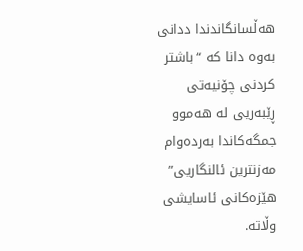هەڵسانگاندندا ددانی بەوە دانا کە “باشتر کردنی چۆنیەتی ڕێبەریی لە هەموو جمگەکاندا بەردەوام مەزنترین ئالنگاریی” هێزەکانی ئاسایشی وڵاتە.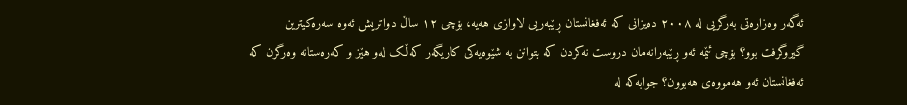ئەگەر وەزارەتی بەرگریی لە ٢٠٠٨ دەیزانی کە ئەفغانستان ڕێبەریی لاوازی هەیە، بۆچی ١٢ ساڵ دواتریش ئەوە سەرەکیترین گیروگرفت بوو؟ بۆچی ئێمە ئەو ڕێبەرانەمان دروست نەکردن کە بتوانن بە شێوەیەکی کاریگەر کەڵک لەو هێز و کەرەستانە وەرگرن کە ئەفغانستان ئەو هەمووەی هەبوون؟ جوابەکە لە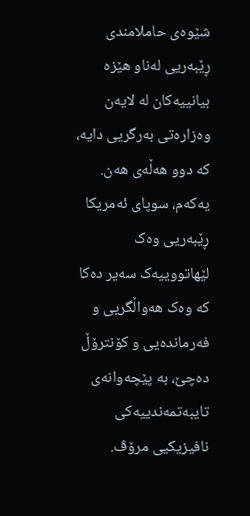شێوەی حاملامندی ڕێبەریی لەناو هێزە بیانییەکان لە لایەن وەزارەتی بەرگریی دایە، کە دوو هەڵەی هەن. یەکەم، سوپای ئەمریکا ڕێبەریی وەک لێهاتووییەک سەیر دەکا کە وەک هەواڵگریی و فەرماندەیی و کۆنترۆڵ دەچێ، بە پێچەوانەی تایبەتمەندییەکی نافیزیکیی مرۆڤ.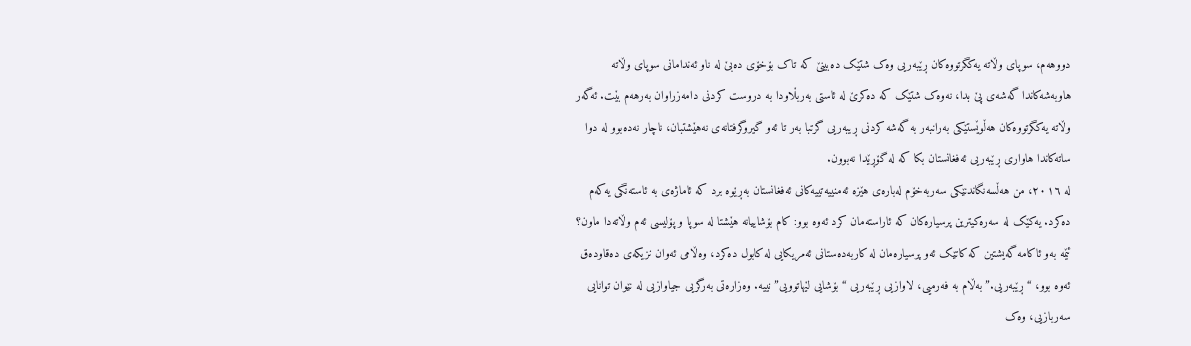دووهەم، سوپای وڵاتە یەکگرتووەکان ڕێبەریی وەک شتێک دەبینێ کە تاک بۆخۆی دەبێ لە ناو ئەندامانی سوپای وڵاتە هاوبەشەکاندا گەشەی پێ بدا، نەوەک شتێک کە دەکرێ لە ئاستی بەربڵاودا بە دروست کردنی دامەزراوان بەرهەم بێت. ئەگەر وڵاتە یەکگرتووەکان هەڵوێستێکی بەرانبەر بە گەشە کردنی ڕیبەریی گرتبا بەر تا ئەو گیروگرفتانەی نەهێشتبان، ناچار نەدەبوو لە دوا ساتەکاندا هاواری ڕێبەریی ئەفغانستان بکا کە لە گۆڕێدا نەبوون.
لە ٢٠١٦، من هەڵسەنگاندنێکی سەربەخۆم لەبارەی هێزە ئەمنییەتییەکانی ئەفغانستان بەڕێوە برد کە ئاماژەی بە ئاستەنگی یەکەم دەکرد. یەکێک لە سەرەکیترین پرسیارەکان کە ئاراستەمان کرد ئەوە بوو: کام بۆشاییانە هێشتا لە سوپا و پۆلیسی ئەم وڵاتەدا ماون؟ ئێمە بەو ئاکامە گەیشتین کە کاتێک ئەو پرسیارەمان لە کاربەدەستانی ئەمریکایی لە کابول دەکرد، وەڵامی ئەوان نزیکەی دەقاودەق ئەوە بوو، “ڕێبەریی.” بەڵام بە فەرمیی، لاوازیی ڕێبەریی “بۆشایی لێهاتوویی” نییە. وەزارەتی بەرگریی جیاوازیی لە نێوان توانایی سەربازیی، وەک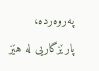پەروەردە، پارێزگاریی لە هێز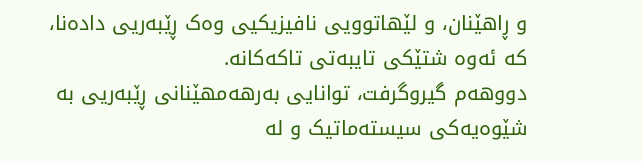و ڕاهێنان، و لێهاتوویی نافیزیکیی وەک ڕێبەریی دادەنا، کە ئەوە شتێکی تایبەتی تاکەکانە.
دووهەم گیروگرفت، توانایی بەرهەمهێنانی ڕێبەریی بە شێوەیەکی سیستەماتیک و لە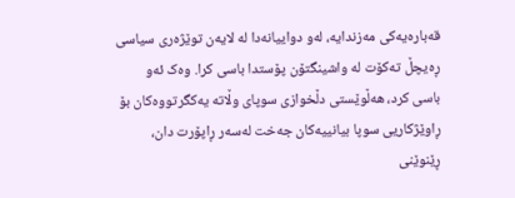قەبارەیەکی مەزندایە، لەو دواییانەدا لە لایەن توێژەری سیاسی ڕەیچڵ تەکۆت لە واشینگتۆن پۆستدا باسی کرا. وەک ئەو باسی کرد، هەڵوێستی دڵخوازی سوپای وڵاتە یەکگرتووەکان بۆ ڕاوێژکاریی سوپا بیانییەکان جەخت لەسەر ڕاپۆرت دان، ڕێنوێنی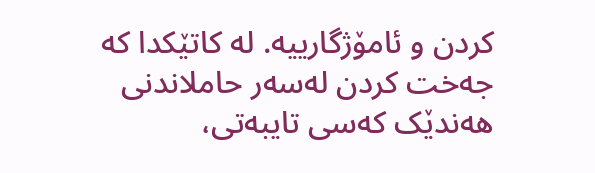کردن و ئامۆژگارییە. لە کاتێکدا کە جەخت کردن لەسەر حاملاندنی هەندێک کەسی تایبەتی،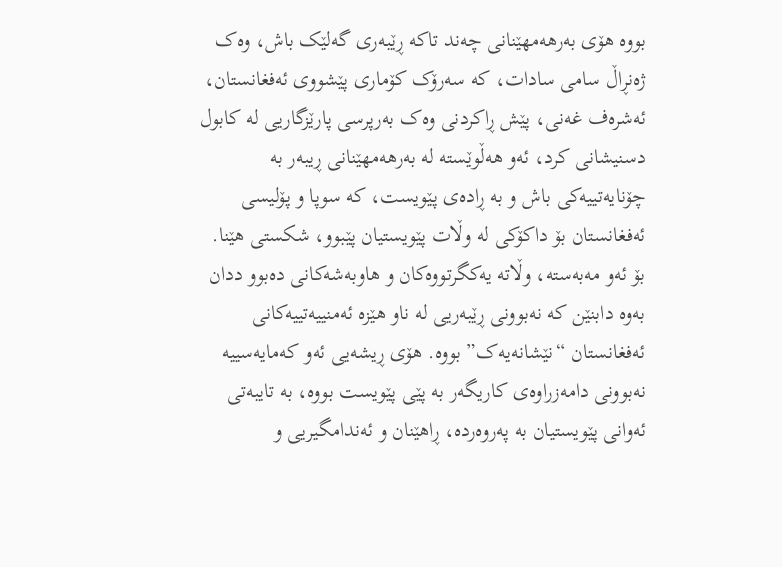بووە هۆی بەرهەمهێنانی چەند تاکە ڕێبەری گەلێک باش، وەک ژەنڕاڵ سامی سادات، کە سەرۆک کۆماری پێشووی ئەفغانستان، ئەشرەف غەنی، پێش ڕاکردنی وەک بەرپرسی پارێزگاریی لە کابول دسنیشانی کرد، ئەو هەڵوێستە لە بەرهەمهێنانی ڕیبەر بە چۆنایەتییەکی باش و بە ڕادەی پێویست، کە سوپا و پۆلیسی ئەفغانستان بۆ داکۆکی لە وڵات پێویستیان پێبوو، شکستی هێنا.
بۆ ئەو مەبەستە، وڵاتە یەکگرتووەکان و هاوبەشەکانی دەبوو ددان بەوە دابنێن کە نەبوونی ڕێبەریی لە ناو هێزە ئەمنییەتییەکانی ئەفغانستان “نێشانەیەک” بووە. هۆی ڕیشەیی ئەو کەمایەسییە نەبوونی دامەزراوەی کاریگەر بە پێی پێویست بووە، بە تایبەتی ئەوانی پێویستیان بە پەروەردە، ڕاهێنان و ئەندامگیریی و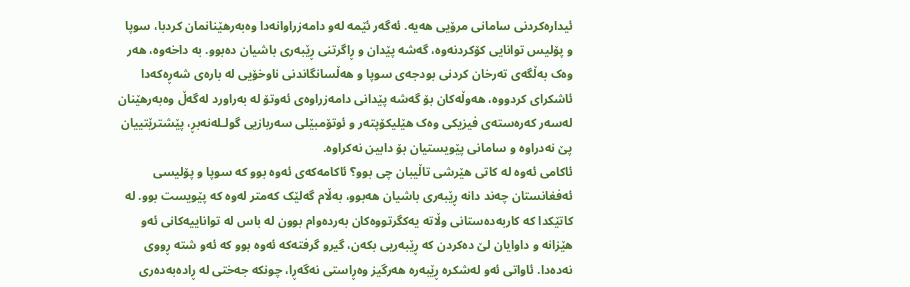ئیدارەکردنی سامانی مرۆیی هەیە. ئەگەر ئێمە لەو دامەزراوانەدا وەبەرهێنانمان کردبا، سوپا و پۆلیس توانایی کۆکردنەوە، گەشە پێدان و ڕاگرتنی ڕێبەری باشیان دەبوو. بە داخەوە، هەر وەک بەڵگەی تەرخان کردنی بودجەی سوپا و هەڵسانگاندنی ناوخۆیی لە بارەی شەڕەکەدا ئاشکرای کردووە، هەوڵەکان بۆ گەشە پێدانی دامەزراوەی ئەوتۆ لە بەراورد لەگەڵ وەبەرهێنان لەسەر کەرەستەی فیزیکی وەک هێلیکۆپتەر و ئوتۆمبێلی سەربازیی گولـلەنەبڕ، پێشترێتییان پێ نەدراوە و سامانی پێویستیان بۆ دابین نەکراوە.
ئاکامی ئەوە لە کاتی هێرشی تاڵیبان چی بوو؟ ئاکامەکەی ئەوە بوو کە سوپا و پۆلیسی ئەفغانستان چەند دانە ڕێبەری باشیان هەبوو، بەڵام گەلێک کەمتر لەوە کە پێویست بوو. لە کاتێکدا کە کاربەدەستانی وڵاتە یەکگرتووەکان بەردەوام بوون لە باس لە تواناییەکانی ئەو هێزانە و داوایان لێ دەکردن کە ڕێبەریی بکەن، گیرو گرفتەکە ئەوە بوو کە ئەو شتە ڕووی نەدەدا. ئاواتی ئەو لەشکرە ڕێبەرە هەرگیز وەڕاستی نەگەڕا، چونکە جەختی لە ڕادەبەدەری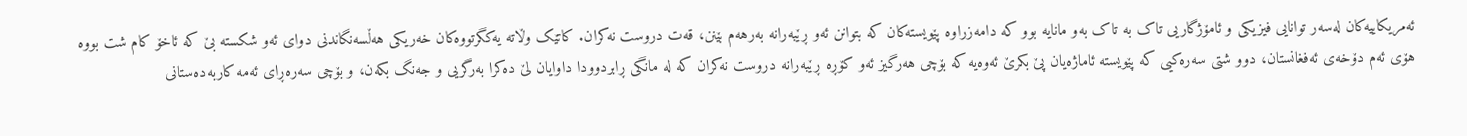ئەمریکاییەکان لەسەر توانایی فیزیکی و ئامۆژگاریی تاک بە تاک بەو مانایە بوو کە دامەزراوە پێویستەکان کە بتوانن ئەو ڕێبەرانە بەرهەم بێنن، قەت دروست نەکران. کاتێک وڵاتە یەکگرتووەکان خەریکی هەڵسەنگاندنی دوای ئەو شکستە بێ کە ئاخۆ کام شت بووە هۆی ئەم دۆخەی ئەفغانستان، دوو شتی سەرەکیی کە پێویستە ئاماژەیان پێ بکرێ ئەوەیە کە بۆچی هەرگیز ئەو کۆڕە ڕێبەرانە دروست نەکران کە لە مانگی ڕابردوودا داوایان لێ دەکرا بەرگریی و جەنگ بکەن، و بۆچی سەرەڕای ئەمە کاربەدەستانی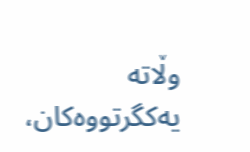وڵاتە یەکگرتووەکان،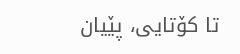تا کۆتایی، پێیان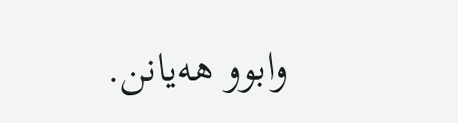وابوو هەیانن.